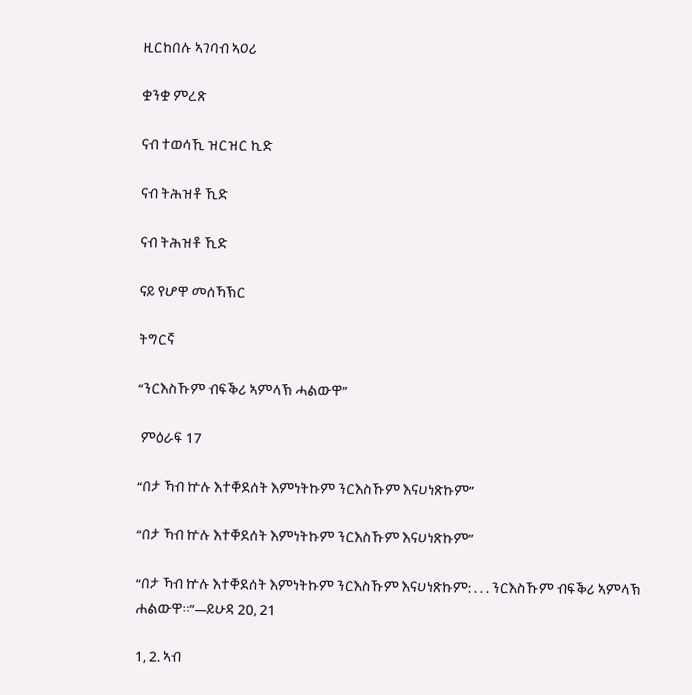ዚርከበሉ ኣገባብ ኣዐሪ

ቋንቋ ምረጽ

ናብ ተወሳኺ ዝርዝር ኪድ

ናብ ትሕዝቶ ኺድ

ናብ ትሕዝቶ ኺድ

ናይ የሆዋ መሰኻኽር

ትግርኛ

“ንርእስኹም ብፍቕሪ ኣምላኽ ሓልውዋ”

 ምዕራፍ 17

“በታ ኻብ ኵሉ እተቐደሰት እምነትኩም ንርእስኹም እናሀነጽኩም”

“በታ ኻብ ኵሉ እተቐደሰት እምነትኩም ንርእስኹም እናሀነጽኩም”

“በታ ኻብ ኵሉ እተቐደሰት እምነትኩም ንርእስኹም እናሀነጽኩም: . . . ንርእስኹም ብፍቕሪ ኣምላኽ ሐልውዋ።”—ይሁዳ 20, 21

1, 2. ኣብ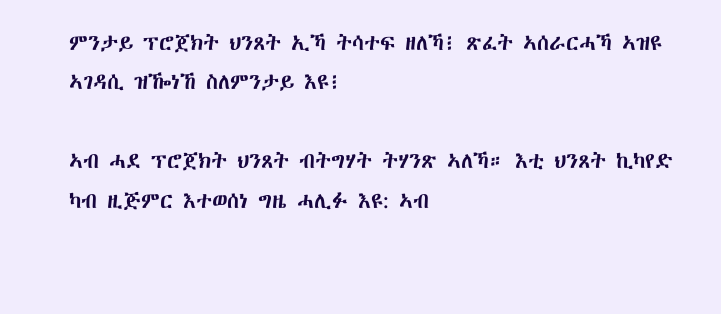ምንታይ ፕሮጀክት ህንጸት ኢኻ ትሳተፍ ዘለኻ፧ ጽፈት ኣሰራርሓኻ ኣዝዩ ኣገዳሲ ዝዀነኸ ስለምንታይ እዩ፧

ኣብ ሓደ ፕሮጀክት ህንጸት ብትግሃት ትሃንጽ ኣለኻ። እቲ ህንጸት ኪካየድ ካብ ዚጅምር እተወሰነ ግዜ ሓሊፉ እዩ: ኣብ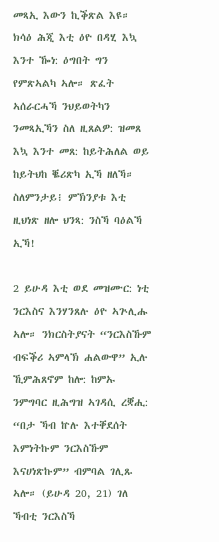መጻኢ እውን ኪቕጽል እዩ። ክሳዕ ሕጂ እቲ ዕዮ በዳሂ እኳ እንተ ዀነ: ዕግበት ግን የምጽኣልካ ኣሎ። ጽፈት ኣሰራርሓኻ ንህይወትካን ንመጻኢኻን ስለ ዚጸልዎ: ዝመጸ እኳ እንተ መጸ: ከይትሕለል ወይ ከይትህከ ቘሪጽካ ኢኻ ዘለኻ። ስለምንታይ፧ ምኽንያቱ እቲ ዚህነጽ ዘሎ ህንጻ: ንስኻ ባዕልኻ ኢኻ!

2 ይሁዳ እቲ ወደ መዝሙር: ነቲ ንርእስና እንሃንጸሉ ዕዮ ኣጕሊሑ ኣሎ። ንክርስትያናት “ንርእስኹም ብፍቕሪ ኣምላኽ ሐልውዋ” ኢሉ ኺምሕጸኖም ከሎ: ከምኡ ንምግባር ዚሕግዝ ኣገዳሲ ረቛሒ: “በታ ኻብ ኵሉ እተቐደሰት እምነትኩም ንርእስኹም እናሀነጽኩም” ብምባል ገሊጹ ኣሎ። (ይሁዳ 20, 21) ገለ ኻብቲ ንርእስኻ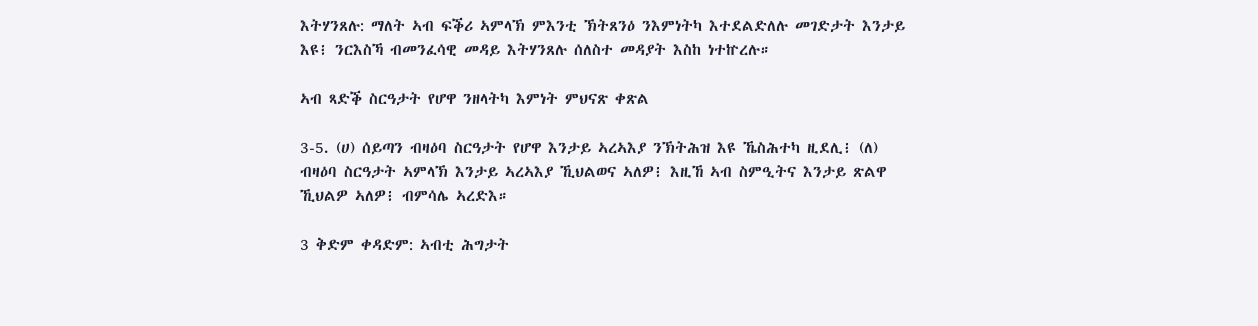እትሃንጸሉ: ማለት ኣብ ፍቕሪ ኣምላኽ ምእንቲ ኽትጸንዕ ንእምነትካ እተደልድለሉ መገድታት እንታይ እዩ፧ ንርእስኻ ብመንፈሳዊ መዳይ እትሃንጸሉ ሰለስተ መዳያት እስከ ነተኵረሉ።

ኣብ ጻድቕ ስርዓታት የሆዋ ንዘላትካ እምነት ምህናጽ ቀጽል

3-5. (ሀ) ሰይጣን ብዛዕባ ስርዓታት የሆዋ እንታይ ኣረኣእያ ንኽትሕዝ እዩ ኼስሕተካ ዚደሊ፧ (ለ) ብዛዕባ ስርዓታት ኣምላኽ እንታይ ኣረኣእያ ኺህልወና ኣለዎ፧ እዚኸ ኣብ ስምዒትና እንታይ ጽልዋ ኺህልዎ ኣለዎ፧ ብምሳሌ ኣረድእ።

3 ቅድም ቀዳድም: ኣብቲ ሕግታት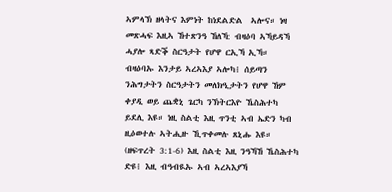ኣምላኽ ዘላትና እምነት ከነደልድል  ኣሎና። ነዛ መጽሓፍ እዚኣ ኸተጽንዓ ኸለኻ: ብዛዕባ ኣኻይዳኻ ሓያሎ ጻድቕ ስርዓታት የሆዋ ርኢኻ ኢኻ። ብዛዕባኡ እንታይ ኣረኣእያ ኣሎካ፧ ሰይጣን ንሕግታትን ስርዓታትን መለክዒታትን የሆዋ ኸም ቀያዲ ወይ ጨቋኒ ጌርካ ንኽትርእዮ ኼስሕተካ ይደሊ እዩ። ነዚ ስልቲ እዚ ጥንቲ ኣብ ኤድን ካብ ዚዕወተሉ ኣትሒዙ ኺጥቀመሉ ጸኒሑ እዩ። (ዘፍጥረት 3:1-6) እዚ ስልቲ እዚ ንዓኻኸ ኼስሕተካ ድዩ፧ እዚ ብዓብዪኡ ኣብ ኣረኣእያኻ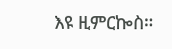እዩ ዚምርኰስ።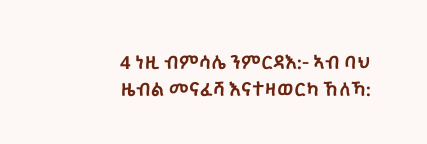4 ነዚ ብምሳሌ ንምርዳእ:- ኣብ ባህ ዜብል መናፈሻ እናተዛወርካ ኸለኻ: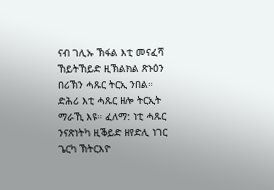ናብ ገሊኡ ኽፋል እቲ መናፈሻ ኸይትኸይድ ዚኽልክል ጽኑዕን በሪኽን ሓጹር ትርኢ ንበል። ድሕሪ እቲ ሓጹር ዘሎ ትርኢት ማራኺ እዩ። ፈለማ: ነቲ ሓጹር ንናጽነትካ ዚቕይድ ዘየድሊ ነገር ጌርካ ኽትርእዮ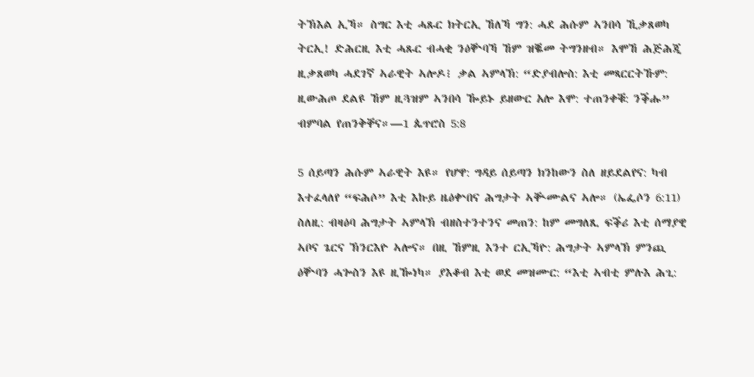ትኽእል ኢኻ። ስግር እቲ ሓጹር ክትርኢ ኸለኻ ግን: ሓደ ሕሱም ኣንበሳ ኺቃጸወካ ትርኢ! ድሕርዚ እቲ ሓጹር ብሓቂ ንዕቝባኻ ኸም ዝቘመ ትግንዘብ። እሞኸ ሕጅሕጂ ዚቃጸወካ ሓደገኛ ኣራዊት ኣሎዶ፧ ቃል ኣምላኽ: “ድያብሎስ: እቲ መጻርርትኹም: ዚውሕጦ ደልዩ ኸም ዚጓዝም ኣንበሳ ዀይኑ ይዘውር አሎ እሞ: ተጠንቀቑ: ንቕሑ” ብምባል የጠንቅቐና።—1 ጴጥሮስ 5:8

5 ሰይጣን ሕሱም ኣራዊት እዩ። የሆዋ: ግዳይ ሰይጣን ክንከውን ስለ ዘይደልየና: ካብ እተፈላለየ “ፍሕሶ” እቲ እኩይ ዜዕቍበና ሕግታት ኣቚሙልና ኣሎ። (ኤፌሶን 6:11) ስለዚ: ብዛዕባ ሕግታት ኣምላኽ ብዘስተንተንና መጠን: ከም መግለጺ ፍቕሪ እቲ ሰማያዊ ኣቦና ጌርና ኽንርእዮ ኣሎና። በዚ ኸምዚ እንተ ርኢኻዮ: ሕግታት ኣምላኽ ምንጪ ዕቝባን ሓጐስን እዩ ዚዀነካ። ያእቆብ እቲ ወደ መዝሙር: “እቲ ኣብቲ ምሉእ ሕጊ: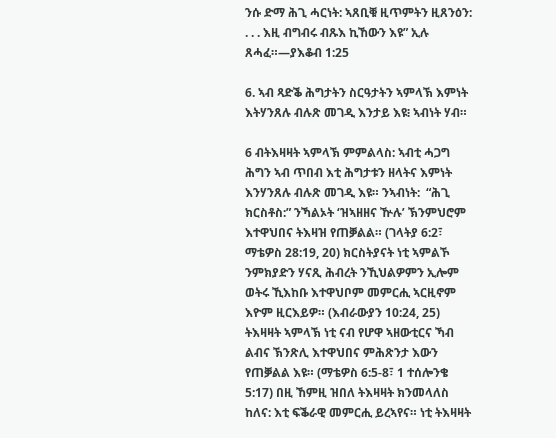ንሱ ድማ ሕጊ ሓርነት: ኣጸቢቑ ዚጥምትን ዚጸንዕን: . . . እዚ ብግብሩ ብጹእ ኪኸውን እዩ” ኢሉ ጸሓፈ።—ያእቆብ 1:25

6. ኣብ ጻድቕ ሕግታትን ስርዓታትን ኣምላኽ እምነት እትሃንጸሉ ብሉጽ መገዲ እንታይ እዩ፧ ኣብነት ሃብ።

6 ብትእዛዛት ኣምላኽ ምምልላስ: ኣብቲ ሓጋግ ሕግን ኣብ ጥበብ እቲ ሕግታቱን ዘላትና እምነት እንሃንጸሉ ብሉጽ መገዲ እዩ። ንኣብነት:  “ሕጊ ክርስቶስ:” ንኻልኦት ‘ዝኣዘዘና ዅሉ’ ኽንምህሮም እተዋህበና ትእዛዝ የጠቓልል። (ገላትያ 6:2፣ ማቴዎስ 28:19, 20) ክርስትያናት ነቲ ኣምልኾ ንምክያድን ሃናጺ ሕብረት ንኺህልዎምን ኢሎም ወትሩ ኺእከቡ እተዋህቦም መምርሒ ኣርዚኖም እዮም ዚርእይዎ። (እብራውያን 10:24, 25) ትእዛዛት ኣምላኽ ነቲ ናብ የሆዋ ኣዘውቲርና ኻብ ልብና ኽንጽሊ እተዋህበና ምሕጽንታ እውን የጠቓልል እዩ። (ማቴዎስ 6:5-8፣ 1 ተሰሎንቄ 5:17) በዚ ኸምዚ ዝበለ ትእዛዛት ክንመላለስ ከለና: እቲ ፍቕራዊ መምርሒ ይረኣየና። ነቲ ትእዛዛት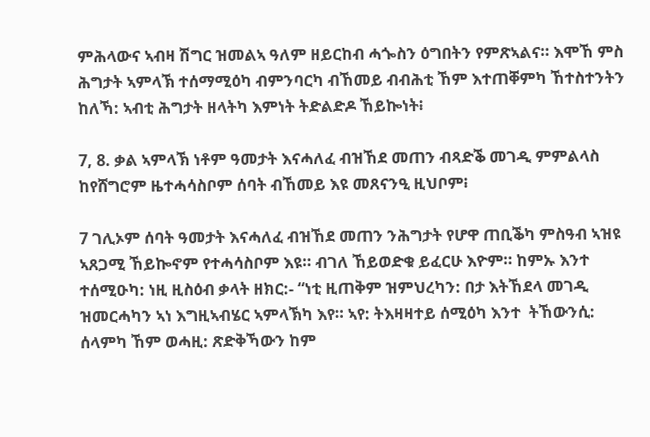ምሕላውና ኣብዛ ሽግር ዝመልኣ ዓለም ዘይርከብ ሓጐስን ዕግበትን የምጽኣልና። እሞኸ ምስ ሕግታት ኣምላኽ ተሰማሚዕካ ብምንባርካ ብኸመይ ብብሕቲ ኸም እተጠቐምካ ኸተስተንትን ከለኻ: ኣብቲ ሕግታት ዘላትካ እምነት ትድልድዶ ኸይኰነት፧

7, 8. ቃል ኣምላኽ ነቶም ዓመታት እናሓለፈ ብዝኸደ መጠን ብጻድቕ መገዲ ምምልላስ ከየሸግሮም ዜተሓሳስቦም ሰባት ብኸመይ እዩ መጸናንዒ ዚህቦም፧

7 ገሊኦም ሰባት ዓመታት እናሓለፈ ብዝኸደ መጠን ንሕግታት የሆዋ ጠቢቕካ ምስዓብ ኣዝዩ ኣጸጋሚ ኸይኰኖም የተሓሳስቦም እዩ። ብገለ ኸይወድቁ ይፈርሁ እዮም። ከምኡ እንተ ተሰሚዑካ: ነዚ ዚስዕብ ቃላት ዘክር:- “ነቲ ዚጠቅም ዝምህረካን: በታ እትኸደላ መገዲ ዝመርሓካን ኣነ እግዚኣብሄር ኣምላኽካ እየ። ኣየ: ትእዛዛተይ ሰሚዕካ እንተ  ትኸውንሲ: ሰላምካ ኸም ወሓዚ: ጽድቅኻውን ከም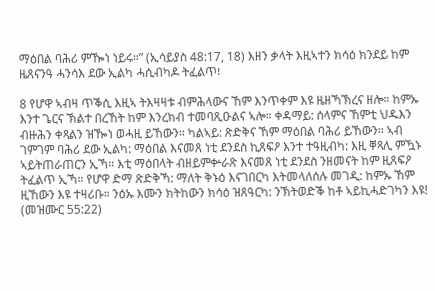ማዕበል ባሕሪ ምዀነ ነይሩ።” (ኢሳይያስ 48:17, 18) እዘን ቃላት እዚኣተን ክሳዕ ክንደይ ከም ዜጸናንዓ ሓንሳእ ደው ኢልካ ሓሲብካዶ ትፈልጥ፧

8 የሆዋ ኣብዛ ጥቕሲ እዚኣ ትእዛዛቱ ብምሕላውና ኸም እንጥቀም እዩ ዜዘኻኽረና ዘሎ። ከምኡ እንተ ጌርና ኽልተ በረኸት ከም እንረክብ ተመባጺዑልና ኣሎ። ቀዳማይ: ሰላምና ኸምቲ ህዱእን ብዙሕን ቀጻልን ዝዀነ ወሓዚ ይኸውን። ካልኣይ: ጽድቅና ኸም ማዕበል ባሕሪ ይኸውን። ኣብ ገምገም ባሕሪ ደው ኢልካ: ማዕበል እናመጸ ነቲ ደንደስ ኪጸፍዖ እንተ ተዓዚብካ: እዚ ቐጻሊ ምዃኑ ኣይትጠራጠርን ኢኻ። እቲ ማዕበላት ብዘይምቍራጽ እናመጸ ነቲ ደንደስ ንዘመናት ከም ዚጸፍዖ ትፈልጥ ኢኻ። የሆዋ ድማ ጽድቅኻ: ማለት ቅኑዕ እናገበርካ እትመላለሰሉ መገዲ: ከምኡ ኸም ዚኸውን እዩ ተዛሪቡ። ንዕኡ እሙን ክትከውን ክሳዕ ዝጸዓርካ: ንኽትወድቕ ከቶ ኣይኪሓድገካን እዩ! (መዝሙር 55:22)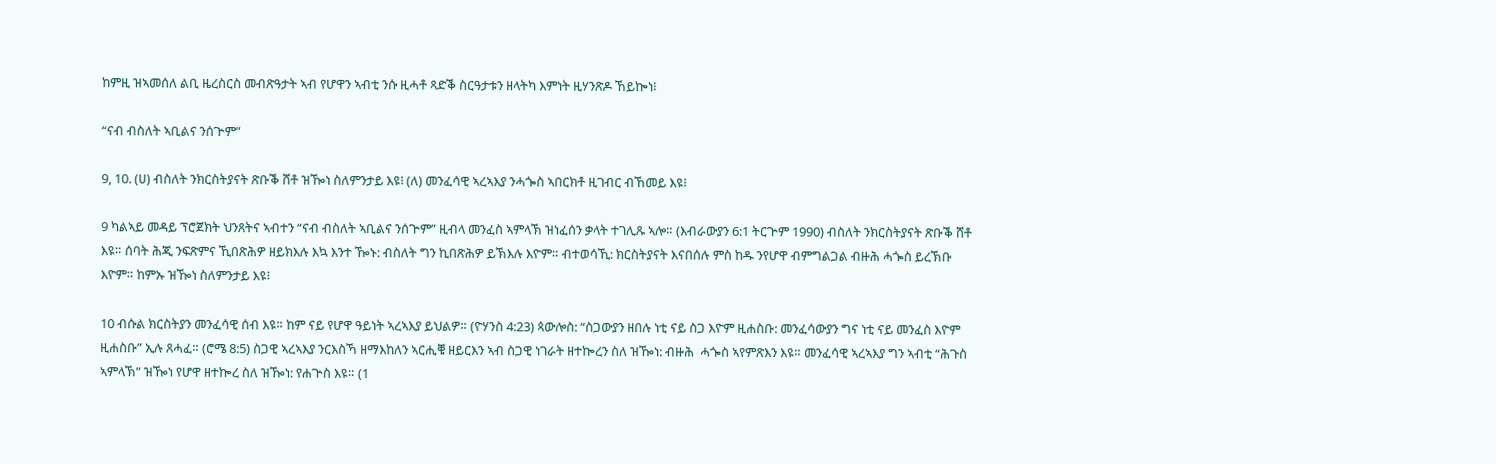ከምዚ ዝኣመሰለ ልቢ ዜረስርስ መብጽዓታት ኣብ የሆዋን ኣብቲ ንሱ ዚሓቶ ጻድቕ ስርዓታቱን ዘላትካ እምነት ዚሃንጽዶ ኸይኰነ፧

“ናብ ብስለት ኣቢልና ንሰጕም”

9, 10. (ሀ) ብስለት ንክርስትያናት ጽቡቕ ሸቶ ዝዀነ ስለምንታይ እዩ፧ (ለ) መንፈሳዊ ኣረኣእያ ንሓጐስ ኣበርክቶ ዚገብር ብኸመይ እዩ፧

9 ካልኣይ መዳይ ፕሮጀክት ህንጸትና ኣብተን “ናብ ብስለት ኣቢልና ንሰጕም” ዚብላ መንፈስ ኣምላኽ ዝነፈሰን ቃላት ተገሊጹ ኣሎ። (እብራውያን 6:1 ትርጕም 1990) ብስለት ንክርስትያናት ጽቡቕ ሸቶ እዩ። ሰባት ሕጂ ንፍጽምና ኺበጽሕዎ ዘይክእሉ እኳ እንተ ዀኑ: ብስለት ግን ኪበጽሕዎ ይኽእሉ እዮም። ብተወሳኺ: ክርስትያናት እናበሰሉ ምስ ከዱ ንየሆዋ ብምግልጋል ብዙሕ ሓጐስ ይረኽቡ እዮም። ከምኡ ዝዀነ ስለምንታይ እዩ፧

10 ብሱል ክርስትያን መንፈሳዊ ሰብ እዩ። ከም ናይ የሆዋ ዓይነት ኣረኣእያ ይህልዎ። (ዮሃንስ 4:23) ጳውሎስ: “ስጋውያን ዘበሉ ነቲ ናይ ስጋ እዮም ዚሐስቡ: መንፈሳውያን ግና ነቲ ናይ መንፈስ እዮም ዚሐስቡ” ኢሉ ጸሓፈ። (ሮሜ 8:5) ስጋዊ ኣረኣእያ ንርእስኻ ዘማእከለን ኣርሒቑ ዘይርእን ኣብ ስጋዊ ነገራት ዘተኰረን ስለ ዝዀነ: ብዙሕ  ሓጐስ ኣየምጽእን እዩ። መንፈሳዊ ኣረኣእያ ግን ኣብቲ “ሕጉስ ኣምላኽ” ዝዀነ የሆዋ ዘተኰረ ስለ ዝዀነ: የሐጕስ እዩ። (1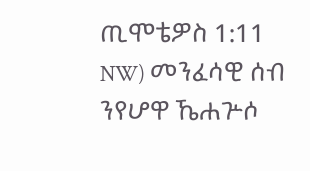ጢሞቴዎስ 1:11 NW) መንፈሳዊ ሰብ ንየሆዋ ኼሐጕሶ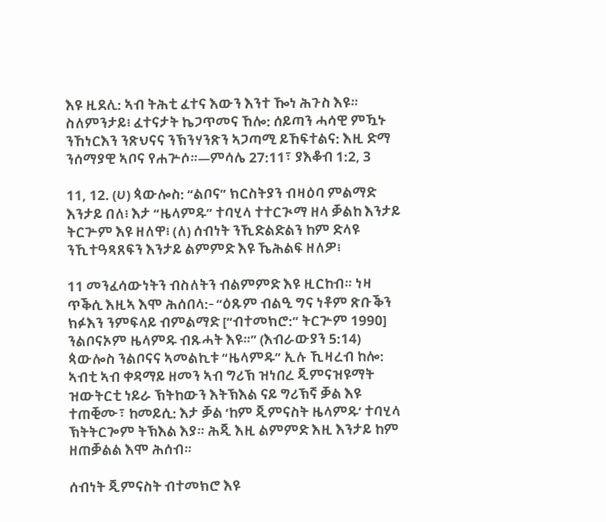እዩ ዚደሊ: ኣብ ትሕቲ ፈተና እውን እንተ ዀነ ሕጉስ እዩ። ስለምንታይ፧ ፈተናታት ኬጋጥመና ኸሎ: ሰይጣን ሓሳዊ ምዃኑ ንኸነርእን ንጽህናና ንኽንሃንጽን ኣጋጣሚ ይኸፍተልና: እዚ ድማ ንሰማያዊ ኣቦና የሐጕሶ።—ምሳሌ 27:11፣ ያእቆብ 1:2, 3

11, 12. (ሀ) ጳውሎስ: “ልቦና” ክርስትያን ብዛዕባ ምልማድ እንታይ በለ፧ እታ “ዜላምዱ” ተባሂላ ተተርጒማ ዘላ ቓልከ እንታይ ትርጕም እዩ ዘለዋ፧ (ለ) ሰብነት ንኺድልድልን ከም ድላዩ ንኺተዓጻጸፍን እንታይ ልምምድ እዩ ኼሕልፍ ዘለዎ፧

11 መንፈሳውነትን ብስለትን ብልምምድ እዩ ዚርከብ። ነዛ ጥቕሲ እዚኣ እሞ ሕሰበላ:- “ዕጹም ብልዒ ግና ነቶም ጽቡቕን ክፉእን ንምፍላይ ብምልማድ [“ብተመክሮ:” ትርጕም 1990] ንልቦናኦም ዜላምዱ ብጹሓት እዩ።” (እብራውያን 5:14) ጳውሎስ ንልቦናና ኣመልኪቱ “ዜላምዱ” ኢሉ ኺዛረብ ከሎ: ኣብቲ ኣብ ቀዳማይ ዘመን ኣብ ግሪኽ ዝነበረ ጂምናዝዩማት ዝውትርቲ ነይራ ኽትከውን እትኽእል ናይ ግሪኽኛ ቓል እዩ ተጠቒሙ፣ ከመይሲ: እታ ቓል ‘ከም ጂምናስት ዜላምዱ’ ተባሂላ ኽትትርጐም ትኽእል እያ። ሕጂ እዚ ልምምድ እዚ እንታይ ከም ዘጠቓልል እሞ ሕሰብ።

ሰብነት ጂምናስት ብተመክሮ እዩ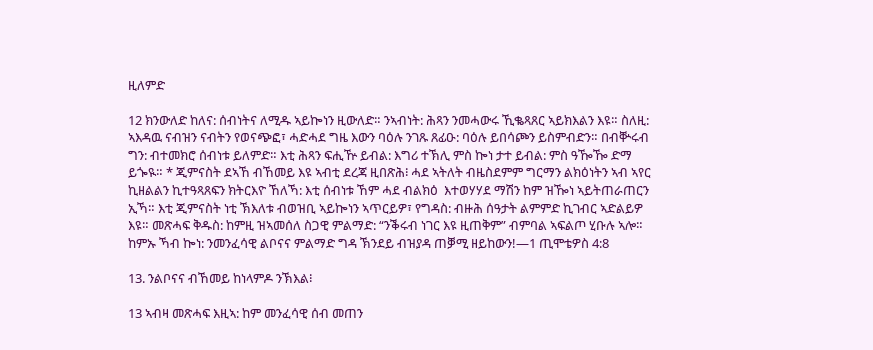ዚለምድ

12 ክንውለድ ከለና: ሰብነትና ለሚዱ ኣይኰነን ዚውለድ። ንኣብነት: ሕጻን ንመሓውሩ ኺቈጻጸር ኣይክእልን እዩ። ስለዚ: ኣእዳዉ ናብዝን ናብትን የወናጭፎ፣ ሓድሓደ ግዜ እውን ባዕሉ ንገጹ ጸፊዑ: ባዕሉ ይበሳጮን ይስምብድን። በብቝሩብ ግን: ብተመክሮ ሰብነቱ ይለምድ። እቲ ሕጻን ፍሒዅ ይብል: እግሪ ተኽሊ ምስ ኰነ ታተ ይብል: ምስ ዓዀዀ ድማ ይጐዪ። * ጂምናስት ደኣኸ ብኸመይ እዩ ኣብቲ ደረጃ ዚበጽሕ፧ ሓደ ኣትለት ብዜስደምም ግርማን ልክዕነትን ኣብ ኣየር ኪዘልልን ኪተዓጻጸፍን ክትርእዮ ኸለኻ: እቲ ሰብነቱ ኸም ሓደ ብልክዕ  እተወሃሃደ ማሽን ከም ዝዀነ ኣይትጠራጠርን ኢኻ። እቲ ጂምናስት ነቲ ኽእለቱ ብወዝቢ ኣይኰነን ኣጥርይዎ፣ የግዳስ: ብዙሕ ሰዓታት ልምምድ ኪገብር ኣድልይዎ እዩ። መጽሓፍ ቅዱስ: ከምዚ ዝኣመሰለ ስጋዊ ምልማድ: “ንቕሩብ ነገር እዩ ዚጠቅም” ብምባል ኣፍልጦ ሂቡሉ ኣሎ። ከምኡ ኻብ ኰነ: ንመንፈሳዊ ልቦናና ምልማድ ግዳ ኽንደይ ብዝያዳ ጠቓሚ ዘይከውን!—1 ጢሞቴዎስ 4:8

13. ንልቦናና ብኸመይ ከነላምዶ ንኽእል፧

13 ኣብዛ መጽሓፍ እዚኣ: ከም መንፈሳዊ ሰብ መጠን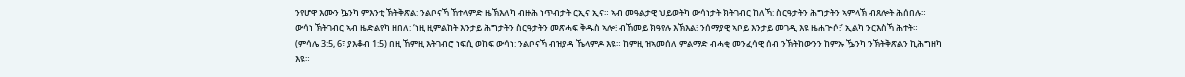ንየሆዋ እሙን ኴንካ ምእንቲ ኽትቅጽል: ንልቦናኻ ኸተላምድ ዜኽእለካ ብዙሕ ነጥብታት ርኢና ኢና። ኣብ መዓልታዊ ህይወትካ ውሳነታት ክትገብር ከለኻ: ስርዓታትን ሕግታትን ኣምላኽ ብጸሎት ሕሰበሉ። ውሳነ ኽትገብር ኣብ ዜድልየካ ዘበለ: ‘ነዚ ዚምልከት እንታይ ሕግታትን ስርዓታትን መጽሓፍ ቅዱስ ኣሎ፧ ብኸመይ ክዓየሉ እኽእል፧ ንሰማያዊ ኣቦይ እንታይ መገዲ እዩ ዜሐጕሶ፧’ ኢልካ ንርእስኻ ሕተት። (ምሳሌ 3:5, 6፣ ያእቆብ 1:5) በዚ ኸምዚ እትገብሮ ነፍሲ ወከፍ ውሳነ: ንልቦናኻ ብዝያዳ ኼላምዶ እዩ። ከምዚ ዝኣመሰለ ምልማድ ብሓቂ መንፈሳዊ ሰብ ንኽትከውንን ከምኡ ዄንካ ንኽትቅጽልን ኪሕግዘካ እዩ።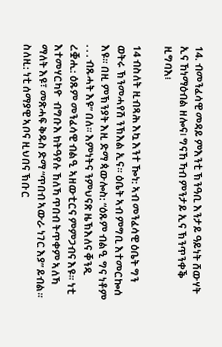14. ብመንፈሳዊ መዳይ ምእንቲ ኽንዓቢ እንታይ ዓይነት ሸውሃት ኢና ኸነማዕብል ዘሎና፧ ግናኸ ኻብ ምንታይ ኢና ኽንጥንቀቕ ዚግባእ፧

14 ብስለት ዚብጻሕ እኳ እንተ ዀነ: ኣብ መንፈሳዊ ዕቤት ግን ወትሩ ኽንመሓየሽ ንኽእል ኢና። ዕቤት ኣብ ምግቢ እተመርኰሰ እዩ። በዚ ምኽንያት እዚ ድማ ጳውሎስ: “ዕጹም ብልዒ ግና ነቶም . . . ብጹሓት እዩ” በለ። እምነትና ንምህናጽ ዜኽእለና ቐንዲ ረቛሒ: ዕጹም መንፈሳዊ ብልዒ ኣዘውቲርና ምምጋብና እዩ። ነቲ እተመሃርካዮ  ብግቡእ ክትዓየሉ ኸለኻ ጥበብ ትጥቀም ኣለኻ ማለት እዩ፣ መጽሓፍ ቅዱስ ድማ “ጥበብ ኣውራ ነገር እያ” ይብል። ስለዚ: ነቲ ሰማያዊ ኣቦና ዚህበና ኽቡር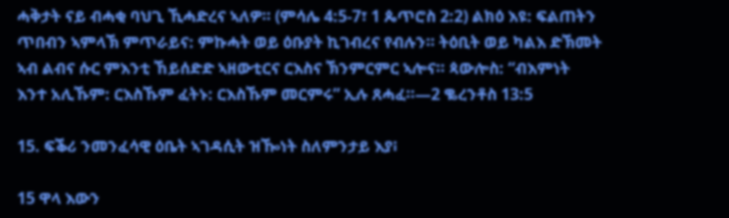ሓቅታት ናይ ብሓቂ ባህጊ ኺሓድረና ኣለዎ። (ምሳሌ 4:5-7፣ 1 ጴጥሮስ 2:2) ልክዕ እዩ: ፍልጠትን ጥበብን ኣምላኽ ምጥራይና: ምኩሓት ወይ ዕቡያት ኪገብረና የብሉን። ትዕቢት ወይ ካልእ ድኽመት ኣብ ልብና ሱር ምእንቲ ኸይሰድድ ኣዘውቲርና ርእስና ኽንምርምር ኣሎና። ጳውሎስ: “ብእምነት እንተ አሊኹም: ርእስኹም ፈትኑ: ርእስኹም መርምሩ” ኢሉ ጸሓፈ።—2 ቈረንቶስ 13:5

15. ፍቕሪ ንመንፈሳዊ ዕቤት ኣገዳሲት ዝዀነት ስለምንታይ እያ፧

15 ዋላ እውን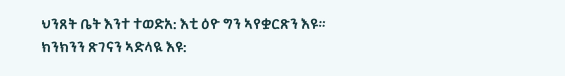ህንጸት ቤት እንተ ተወድአ: እቲ ዕዮ ግን ኣየቋርጽን እዩ። ክንክንን ጽገናን ኣድላዪ እዩ: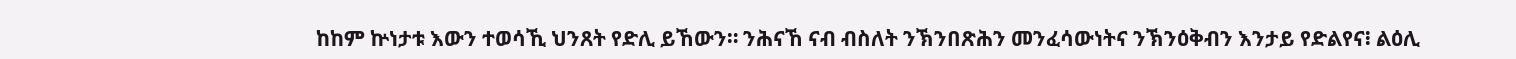ከከም ኵነታቱ እውን ተወሳኺ ህንጸት የድሊ ይኸውን። ንሕናኸ ናብ ብስለት ንኽንበጽሕን መንፈሳውነትና ንኽንዕቅብን እንታይ የድልየና፧ ልዕሊ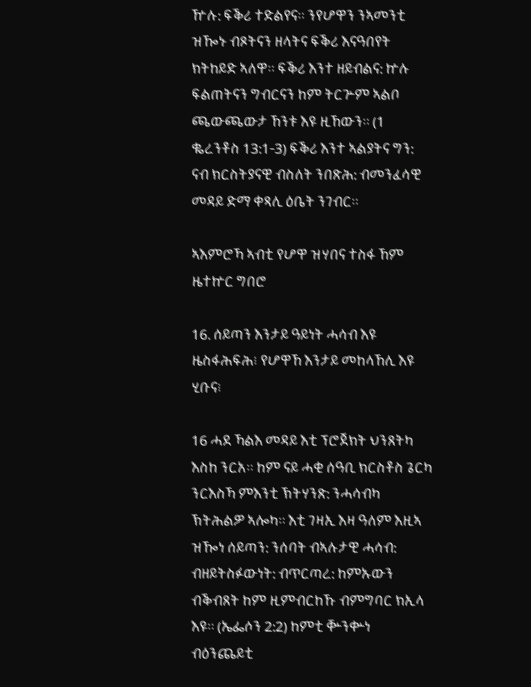ዅሉ: ፍቕሪ ተድልየና። ንየሆዋን ንኣመንቲ ዝዀኑ ብጾትናን ዘላትና ፍቕሪ እናዓበየት ክትከይድ ኣለዋ። ፍቕሪ እንተ ዘይብልና: ኵሉ ፍልጠትናን ግብርናን ከም ትርጕም ኣልቦ ጫውጫውታ ኸንቱ እዩ ዚኸውን። (1 ቈረንቶስ 13:1-3) ፍቕሪ እንተ ኣልያትና ግን: ናብ ክርስትያናዊ ብስለት ንበጽሕ: ብመንፈሳዊ መዳይ ድማ ቀጻሊ ዕቤት ንገብር።

ኣእምሮኻ ኣብቲ የሆዋ ዝሃበና ተስፋ ኸም ዜተኵር ግበሮ

16. ሰይጣን እንታይ ዓይነት ሓሳብ እዩ ዜስፋሕፍሕ፧ የሆዋኸ እንታይ መከላኸሊ እዩ ሂቡና፧

16 ሓደ ኻልእ መዳይ እቲ ፕሮጀክት ህንጸትካ እስከ ንርአ። ከም ናይ ሓቂ ሰዓቢ ክርስቶስ ጌርካ ንርእስኻ ምእንቲ ኽትሃንጽ: ንሓሳብካ ኽትሕልዎ ኣሎካ። እቲ ገዛኢ እዛ ዓለም እዚኣ ዝዀነ ሰይጣን: ንሰባት ብኣሉታዊ ሓሳብ: ብዘይትስፉውነት: ብጥርጣረ: ከምኡውን ብቕብጸት ከም ዚምብርከኹ ብምግባር ክኢላ እዩ። (ኤፌሶን 2:2) ከምቲ ቝንቍነ ብዕንጨይቲ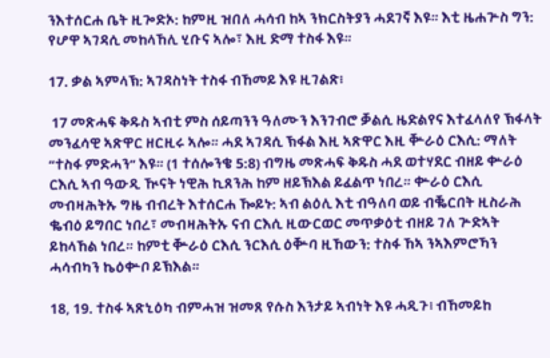ንእተሰርሐ ቤት ዚጐድኦ: ከምዚ ዝበለ ሓሳብ ከኣ ንክርስትያን ሓደገኛ እዩ። እቲ ዜሐጕስ ግን: የሆዋ ኣገዳሲ መከላኸሊ ሂቡና ኣሎ፣ እዚ ድማ ተስፋ እዩ።

17. ቃል ኣምላኽ: ኣገዳስነት ተስፋ ብኸመይ እዩ ዚገልጽ፧

 17 መጽሓፍ ቅዱስ ኣብቲ ምስ ሰይጣንን ዓለሙን እንገብሮ ቓልሲ ዜድልየና እተፈላለየ ኽፋላት መንፈሳዊ ኣጽዋር ዘርዚሩ ኣሎ። ሓደ ኣገዳሲ ኽፋል እዚ ኣጽዋር እዚ ቝራዕ ርእሲ: ማለት “ተስፋ ምድሓን” እዩ። (1 ተሰሎንቄ 5:8) ብግዜ መጽሓፍ ቅዱስ ሓደ ወተሃደር ብዘይ ቍራዕ ርእሲ ኣብ ዓውዲ ዂናት ነዊሕ ኪጸንሕ ከም ዘይኽእል ይፈልጥ ነበረ። ቍራዕ ርእሲ መብዛሕትኡ ግዜ ብብረት እተሰርሐ ዀይኑ: ኣብ ልዕሊ እቲ ብዓለባ ወይ ብቘርበት ዚስራሕ ቈብዕ ይግበር ነበረ፣ መብዛሕትኡ ናብ ርእሲ ዚውርወር መጥቃዕቲ ብዘይ ገለ ጕድኣት ይከላኸል ነበረ። ከምቲ ቝራዕ ርእሲ ንርእሲ ዕቝባ ዚኸውን: ተስፋ ኸኣ ንኣእምሮኻን ሓሳብካን ኬዕቍቦ ይኽእል።

18, 19. ተስፋ ኣጽኒዕካ ብምሓዝ ዝመጸ የሱስ እንታይ ኣብነት እዩ ሓዲጉ፧ ብኸመይከ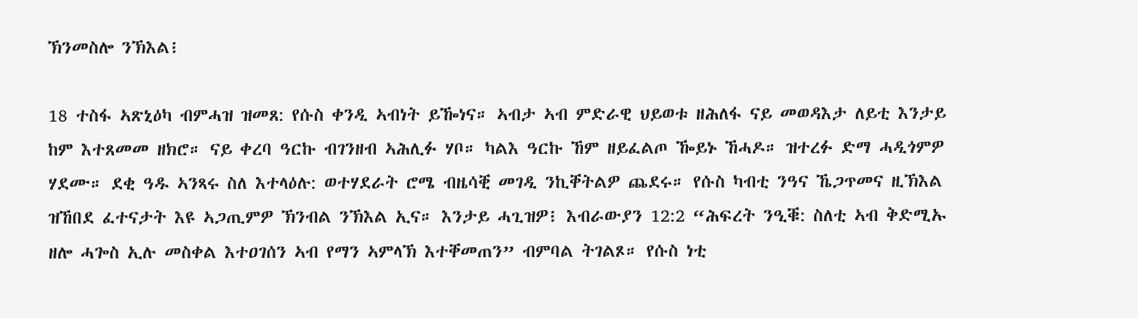ኽንመስሎ ንኽእል፧

18 ተስፋ ኣጽኒዕካ ብምሓዝ ዝመጸ: የሱስ ቀንዲ ኣብነት ይዀነና። ኣብታ ኣብ ምድራዊ ህይወቱ ዘሕለፋ ናይ መወዳእታ ለይቲ እንታይ ከም እተጸመመ ዘክሮ። ናይ ቀረባ ዓርኩ ብገንዘብ ኣሕሊፉ ሃቦ። ካልእ ዓርኩ ኸም ዘይፈልጦ ዀይኑ ኸሓዶ። ዝተረፉ ድማ ሓዲጎምዎ ሃደሙ። ደቂ ዓዱ ኣንጻሩ ስለ እተላዕሉ: ወተሃደራት ሮሜ ብዜሳቒ መገዲ ንኪቐትልዎ ጨደሩ። የሱስ ካብቲ ንዓና ኼጋጥመና ዚኽእል ዝኸበደ ፈተናታት እዩ ኣጋጢምዎ ኽንብል ንኽእል ኢና። እንታይ ሓጊዝዎ፧ እብራውያን 12:2 “ሕፍረት ንዒቑ: ስለቲ ኣብ ቅድሚኡ ዘሎ ሓጐስ ኢሉ መስቀል እተዐገሰን ኣብ የማን ኣምላኽ እተቐመጠን” ብምባል ትገልጾ። የሱስ ነቲ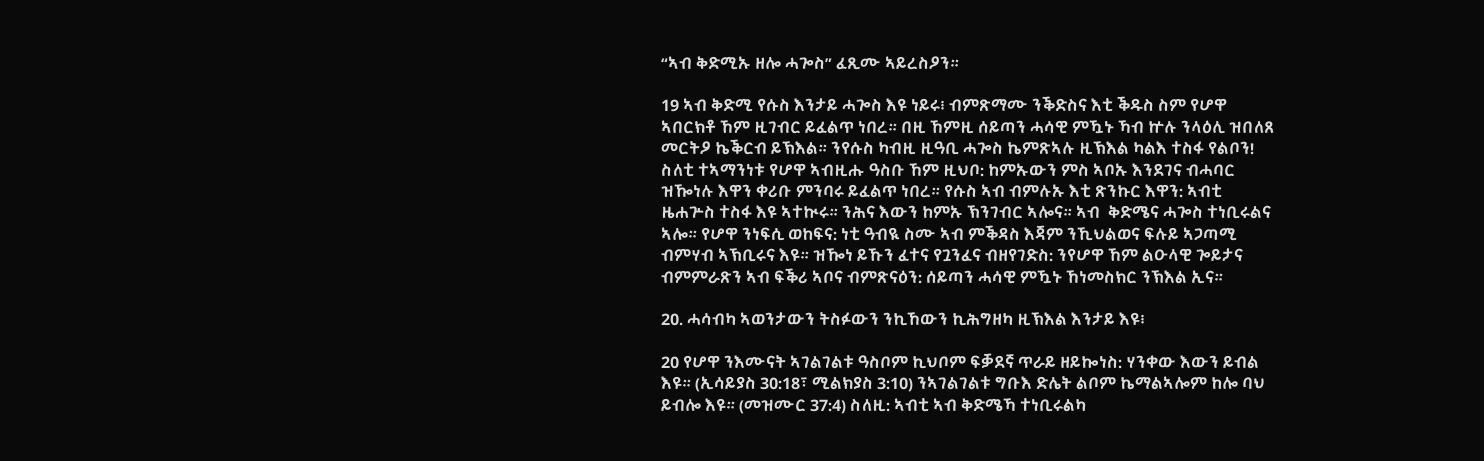“ኣብ ቅድሚኡ ዘሎ ሓጐስ” ፈጺሙ ኣይረስዖን።

19 ኣብ ቅድሚ የሱስ እንታይ ሓጐስ እዩ ነይሩ፧ ብምጽማሙ ንቕድስና እቲ ቕዱስ ስም የሆዋ ኣበርክቶ ኸም ዚገብር ይፈልጥ ነበረ። በዚ ኸምዚ ሰይጣን ሓሳዊ ምዃኑ ኻብ ኵሉ ንላዕሊ ዝበለጸ መርትዖ ኬቕርብ ይኽእል። ንየሱስ ካብዚ ዚዓቢ ሓጐስ ኬምጽኣሉ ዚኽእል ካልእ ተስፋ የልቦን! ስለቲ ተኣማንነቱ የሆዋ ኣብዚሑ ዓስቡ ኸም ዚህቦ: ከምኡውን ምስ ኣቦኡ እንደገና ብሓባር ዝዀነሉ እዋን ቀሪቡ ምንባሩ ይፈልጥ ነበረ። የሱስ ኣብ ብምሉኡ እቲ ጽንኩር እዋን: ኣብቲ ዜሐጕስ ተስፋ እዩ ኣተኲሩ። ንሕና እውን ከምኡ ኽንገብር ኣሎና። ኣብ  ቅድሜና ሓጐስ ተነቢሩልና ኣሎ። የሆዋ ንነፍሲ ወከፍና: ነቲ ዓብዪ ስሙ ኣብ ምቕዳስ እጃም ንኺህልወና ፍሉይ ኣጋጣሚ ብምሃብ ኣኽቢሩና እዩ። ዝዀነ ይኹን ፈተና የጓንፈና ብዘየገድስ: ንየሆዋ ኸም ልዑላዊ ጐይታና ብምምራጽን ኣብ ፍቕሪ ኣቦና ብምጽናዕን: ሰይጣን ሓሳዊ ምዃኑ ኸነመስክር ንኽእል ኢና።

20. ሓሳብካ ኣወንታውን ትስፉውን ንኪኸውን ኪሕግዘካ ዚኽእል እንታይ እዩ፧

20 የሆዋ ንእሙናት ኣገልገልቱ ዓስቦም ኪህቦም ፍቓደኛ ጥራይ ዘይኰነስ: ሃንቀው እውን ይብል እዩ። (ኢሳይያስ 30:18፣ ሚልክያስ 3:10) ንኣገልገልቱ ግቡእ ድሌት ልቦም ኬማልኣሎም ከሎ ባህ ይብሎ እዩ። (መዝሙር 37:4) ስለዚ: ኣብቲ ኣብ ቅድሜኻ ተነቢሩልካ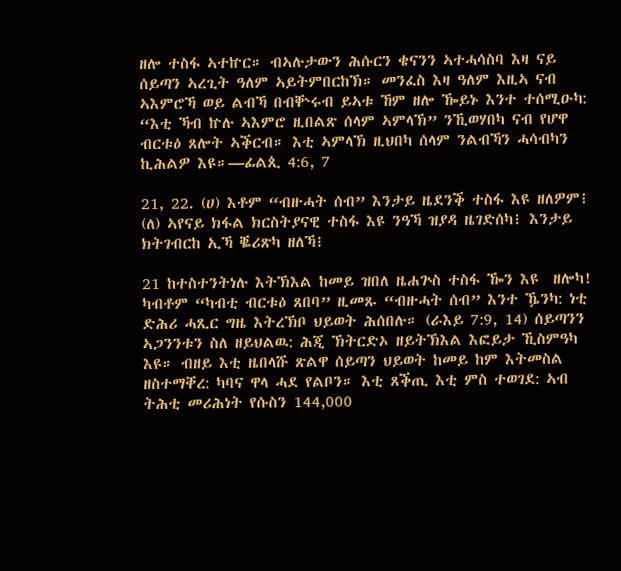ዘሎ ተስፋ ኣተኵር። ብኣሉታውን ሕሱርን ቄናንን ኣተሓሳስባ እዛ ናይ ሰይጣን ኣረጊት ዓለም ኣይትምበርከኽ። መንፈስ እዛ ዓለም እዚኣ ናብ ኣእምሮኻ ወይ ልብኻ በብቝሩብ ይኣቱ ኸም ዘሎ ዀይኑ እንተ ተሰሚዑካ: “እቲ ኻብ ኵሉ ኣእምሮ ዚበልጽ ሰላም ኣምላኽ” ንኺወሃበካ ናብ የሆዋ ብርቱዕ ጸሎት ኣቕርብ። እቲ ኣምላኽ ዚህበካ ሰላም ንልብኻን ሓሳብካን ኪሕልዎ እዩ።—ፊልጲ 4:6, 7

21, 22. (ሀ) እቶም “ብዙሓት ሰብ” እንታይ ዜደንቕ ተስፋ እዩ ዘለዎም፧ (ለ) ኣየናይ ክፋል ክርስትያናዊ ተስፋ እዩ ንዓኻ ዝያዳ ዜገድሰካ፧ እንታይ ክትገብርከ ኢኻ ቘሪጽካ ዘለኻ፧

21 ከተስተንትነሉ እትኽእል ከመይ ዝበለ ዜሐጕስ ተስፋ ዀን እዩ  ዘሎካ! ካብቶም “ካብቲ ብርቱዕ ጸበባ” ዚመጹ “ብዙሓት ሰብ” እንተ ዄንካ: ነቲ ድሕሪ ሓጺር ግዜ እትረኽቦ ህይወት ሕሰበሉ። (ራእይ 7:9, 14) ሰይጣንን ኣጋንንቱን ስለ ዘይህልዉ: ሕጂ ኽትርድኦ ዘይትኽእል እፎይታ ኺስምዓካ እዩ። ብዘይ እቲ ዜበላሹ ጽልዋ ሰይጣን ህይወት ከመይ ከም እትመስል ዘስተማቐረ: ካባና ዋላ ሓደ የልቦን። እቲ ጸቕጢ እቲ ምስ ተወገደ: ኣብ ትሕቲ መሪሕነት የሱስን 144,000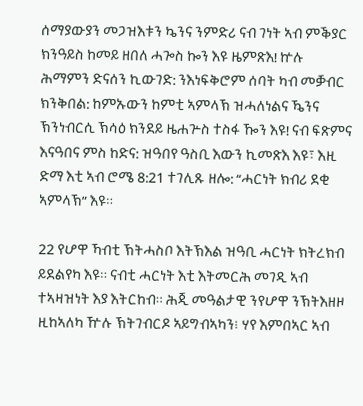ሰማያውያን መጋዝእቱን ኴንና ንምድሪ ናብ ገነት ኣብ ምቕያር ክንዓይስ ከመይ ዘበለ ሓጐስ ኰን እዩ ዜምጽእ! ኵሉ ሕማምን ድናሰን ኪውገድ: ንእነፍቅሮም ሰባት ካብ መቓብር ክንቅበል: ከምኡውን ከምቲ ኣምላኽ ዝሓለነልና ዄንና ኽንነብርሲ ኽሳዕ ክንደይ ዜሐጕስ ተስፋ ዀን እዩ! ናብ ፍጽምና እናዓበና ምስ ከድና: ዝዓበየ ዓስቢ እውን ኪመጽእ እዩ፣ እዚ ድማ እቲ ኣብ ሮሜ 8:21 ተገሊጹ ዘሎ: “ሓርነት ክብሪ ደቂ ኣምላኽ” እዩ።

22 የሆዋ ኻብቲ ኽትሓስቦ እትኽእል ዝዓቢ ሓርነት ክትረክብ ይደልየካ እዩ። ናብቲ ሓርነት እቲ እትመርሕ መገዲ ኣብ ተኣዛዝነት እያ እትርከብ። ሕጂ መዓልታዊ ንየሆዋ ንኽትእዘዞ ዚከኣለካ ዅሉ ኽትገብርዶ ኣይግብኣካን፧ ሃየ እምበኣር ኣብ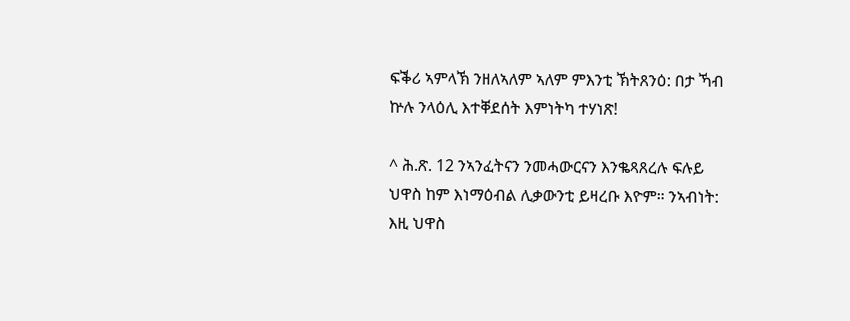ፍቕሪ ኣምላኽ ንዘለኣለም ኣለም ምእንቲ ኽትጸንዕ: በታ ኻብ ኵሉ ንላዕሊ እተቐደሰት እምነትካ ተሃነጽ!

^ ሕ.ጽ. 12 ንኣንፈትናን ንመሓውርናን እንቈጻጸረሉ ፍሉይ ህዋስ ከም እነማዕብል ሊቃውንቲ ይዛረቡ እዮም። ንኣብነት: እዚ ህዋስ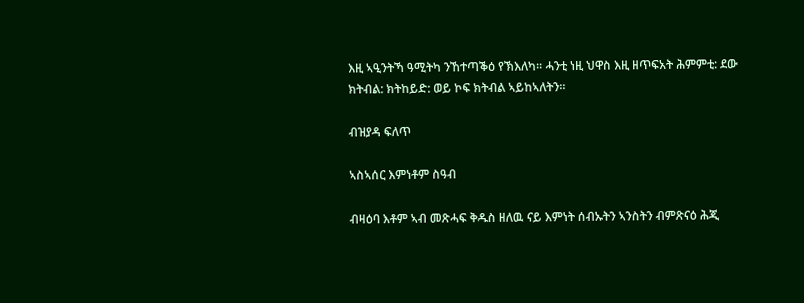እዚ ኣዒንትኻ ዓሚትካ ንኸተጣቕዕ የኽእለካ። ሓንቲ ነዚ ህዋስ እዚ ዘጥፍአት ሕምምቲ: ደው ክትብል: ክትከይድ: ወይ ኮፍ ክትብል ኣይከኣለትን።

ብዝያዳ ፍለጥ

ኣስኣሰር እምነቶም ስዓብ

ብዛዕባ እቶም ኣብ መጽሓፍ ቅዱስ ዘለዉ ናይ እምነት ሰብኡትን ኣንስትን ብምጽናዕ ሕጂ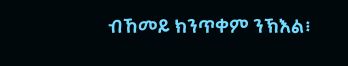ብኸመይ ክንጥቀም ንኽእል፧